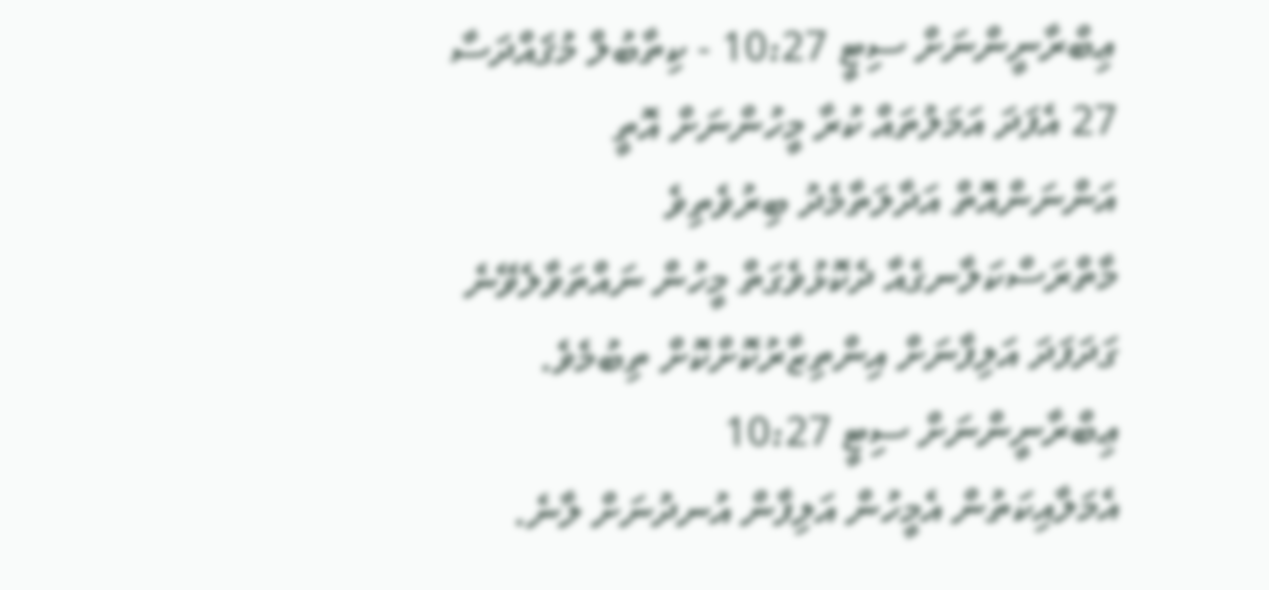ޢިބްރާނީންނަށް ސިޓީ 10:27 - ކިތާބުލް މުޤައްދަސާ
27 އެފަދަ އަމަލުތައް ކުރާ މީހުންނަށް އޮތީ އަންނަންއޮތް އަދާލަތާމެދު ބިރުވެތިވެ މާތްރަސްކަލާނގެއާ ދެކޮޅުވެގަތް މީހުން ނައްތަވާލެވޭނެ ގަދަފަދަ އަލިފާނަށް އިންތިޒާރުކޮށްކޮށް ތިބުމެވެ.
ޢިބްރާނީންނަށް ސިޓީ 10:27
އެމަލާއިކަތުން އެމީހުން އަލިފާން އުނދުނަށް ލާނެ.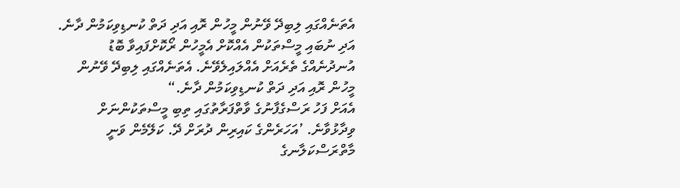އެތަނެއްގައި ލިބިދޭ ވޭނުން މީހުން ރޮއި އަދި ދަތް ކުނޑިވިކަމުން ދާނެ.
އަދި ނުބައި މީސްތަކުން އެއްކޮށް އެމީހުން ރޯކޮށްފައިވާ ބޮޑު އުނދުނެއްގެ ތެރެއަށް އެއްލައިލެވޭނެ. އެތަނެއްގައި ލިބިދޭ ވޭނުން މީހުން ރޮއި އަދި ދަތް ކުނޑިވިކަމުން ދާނެ.“
އެއަށް ފަހު ރަސްގެފާނުގެ ވާތްފަރާތުގައި ތިބި މީސްތަކުންނަށް ވިދާޅުވާނެ. ’އަހަރެންގެ ކައިރިން ދުރަށް ދޭ. ކަލޭމެން ވަނީ މާތްރަސްކަލާނގެ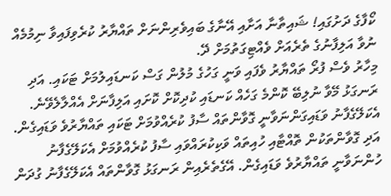ކޯފާގެ ދަށުގައި! ޝައިތާނާ އަށާއި އޭނާގެ ބައިވެރިންނަށް ތައްޔާރު ކުރެވިފައިވާ ނިމުމެއް ނުވާ އަލިފާނުގެ ތެރެއަށް ވެއްޓިގަތުމަށް ދޭ.
މިހާރު ވެސް ފުރޯ ތައްޔާރު ވެފައި ވަނީ ގަހުގެ މުލުން ގަސް ކަނޑައިލުމަށް ޓަކައި. އަދި ރަނގަޅު މޭވާ ނުލިބޭ ކޮންމެ ގަހެއް ކަނޑައި ކުދިކޮށް ކޮށައި އަލިފާނަށް އެއްލާލެވޭނެ.
އެކަލޭގެފާނު ވަޑައިގަންނަވާނީ ގޮވާންތައް ސާފު ކުރެއްވުމަށް ޓަކައި ތައްޔާރުވެ ވަޑައިގެން. އަދި ގޮވާންތަކުން ތޮއްޓާއި ހުއިތައް ވަކިކުރައްވައި ސާފު ކުރެއްވުމަށް އެކަލޭގެފާނު ހުންނަވާނީ ތައްޔާރުވެ ވަޑައިގެން. އޭގެތެރެއިން ރަނގަޅު ގޮވާންތައް އެކަލޭގެފާނު ގުދަން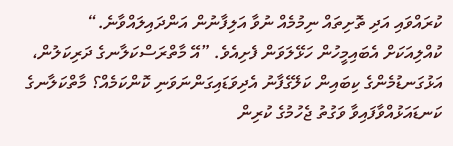ކުރައްވައި އަދި ތޮށިތައް ނިމުމެއް ނުވާ އަލިފާނުން އަންދައިލައްވާނެ.“
ކުއްލިއަކަށް އެބައިމީހުން ހަޅޭލަވަން ފެށިއެވެ. ”އޭ މާތްރަސްކަލާނގެ ދަރިކަލުން، އަޅުގަނޑުމެންގެ ކިބައިން ކަލޭގެފާނު އެދިވަޑައިގަންނަވަނި ކޮންކަމެއް؟ މާތްކަލާނގެ ކަނޑައަޅުއްވާފައިވާ ވަގުތު ޖެހުމުގެ ކުރިން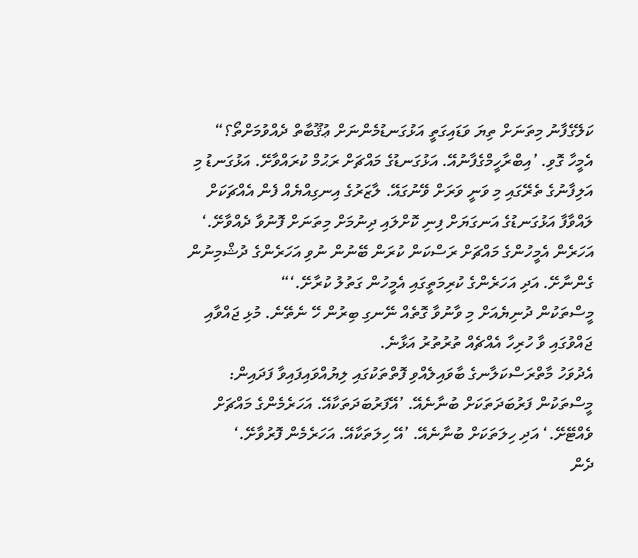ކަލޭގެފާނު މިތަނަށް ތިޔަ ވަޑައިގަތީ އަޅުގަނޑުމެންނަށް ޢުޤޫބާތް ދެއްވުމަށްތޯ؟“
އެމީހާ ގޮވި. ’އިބްރާހީމްގެފާނުއޭ. އަޅުގަނޑުގެ މައްޗަށް ރަޙުމް ކުރައްވާށޭ. އަޅުގަނޑު މި އަލިފާނުގެ ތެރޭގައި މި ވަނީ ވަރަށް ވޭނުގައޭ. ލާޒަރުގެ އިނގިއްޔެއް ފެން އެއްޗަކަށް ލައްވާފާ އަޅުގަނޑުގެ އަނގަޔަށް ފިނި ކޮށްލައި ދިނުމަށް މިތަނަށް ފޮނުވާ ދެއްވާށޭ.‘
އަހަރެން އެމީހުންގެ މައްޗަށް ރަސްކަން ކުރަން ބޭނުން ނުވި އަހަރެންގެ ދުޝްމިނުން ގެންނާށޭ. އަދި އަހަރެންގެ ކުރިމަތީގައި އެމީހުން ގަތުލު ކުރާށޭ.‘“
މީސްތަކުން ދުނިޔެއަށް މި ވާނުވާ ގޮތެއް ނޭނގި ބިރުން ހޭ ނެތޭނެ. މުޅި ޖައްވާއި ޖައްވުގައި ވާ ހުރިހާ އެއްޗެއް ތުރުތުރު އަޅާނެ.
އެދުވަހު މާތްރަސްކަލާނގެ ބާވައިލެއްވި ފޮތްތަކުގައި ލިޔުއްވައިފައިވާ ފަދައިން: މީސްތަކުން ފަރުބަދަތަކަށް ބުނާނެއޭ. ’އޭފަރުބަދަތަކާއޭ. އަހަރެމެންގެ މައްޗަށް ވެއްޓޭށޭ.‘ އަދި ހިލަތަކަށް ބުނާނެއޭ. ’އޭ ހިލަތަކާއޭ. އަހަރެމެން ފޮރުވާށޭ.‘
ދެން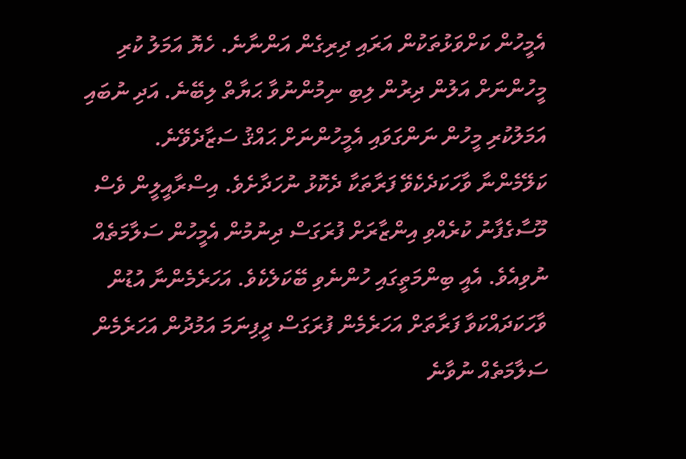އެމީހުން ކަށްވަޅުތަކުން އަރައި ދިރިގެން އަންނާނެ. ހެޔޮ އަމަލު ކުރި މީހުންނަށް އަލުން ދިރުން ލިބި ނިމުންނުވާ ޙަޔާތް ލިބޭނެ. އަދި ނުބައި އަމަލުކުރި މީހުން ނަންގަވައި އެމީހުންނަށް ޙައްޤު ސަޒާދެވޭނެ.
ކަލޭމެންނާ ވާހަކަދެކެވޭ ފަރާތަކާ ދެކޮޅު ނުހަދާށެވެ. އިސްރާއީލީން ވެސް މޫސާގެފާނު ކުރެއްވި އިންޒާރަށް ފުރަގަސް ދިނުމުން އެމީހުން ސަލާމަތެއް ނުވިއެވެ. އެއީ ބިންމަތީގައި ހުންނެވި ބޭކަލެކެވެ. އަހަރެމެންނާ އުޑުން ވާހަކަދައްކަވާ ފަރާތަށް އަހަރެމެން ފުރަގަސް ދީފިނަމަ އަމުދުން އަހަރެމެން ސަލާމަތެއް ނުވާނެ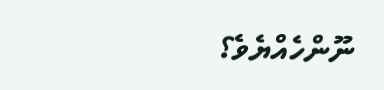ނޫންހެއްޔެވެ؟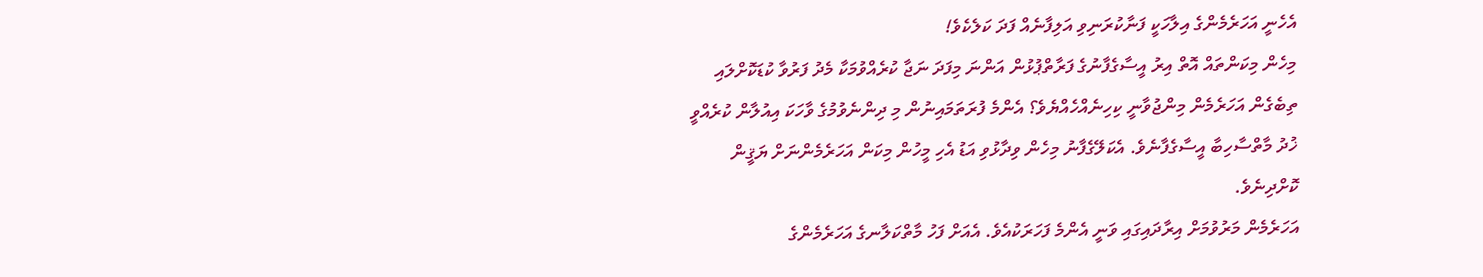އެހެނީ އަހަރެމެންގެ އިލާހަކީ ފަނާކުރަނިވި އަލިފާނެއް ފަދަ ކަލެކެވެ!
މިހެން މިކަންތައް އޮތް އިރު އީސާގެފާނުގެ ފަރާތްޕުޅުން އަންނަ މިފަދަ ނަޖާ ކުރެއްވުމަކާ މެދު ފަރުވާ ކުޑަކޮށްލައި ތިބެގެން އަހަރެމެން މިންޖުވާނީ ކިހިނެއްހެއްޔެވެ؟ އެންމެ ފުރަތަމައިނުން މި ދިންނެވުމުގެ ވާހަކަ އިއުލާން ކުރެއްވީ ޚުދު މާތްސާހިބާ އީސާގެފާނެވެ. އެކަލޭގެފާނު މިހެން ވިދާޅުވި އަޑު އެހި މީހުން މިކަން އަހަރެމެންނަށް ޔަޤީން ކޮށްދިނެވެ.
އަހަރެމެން މަރުވުމަށް އިރާދައިގައި ވަނީ އެންމެ ފަހަރަކުއެވެ. އެއަށް ފަހު މާތްކަލާނގެ އަހަރެމެންގެ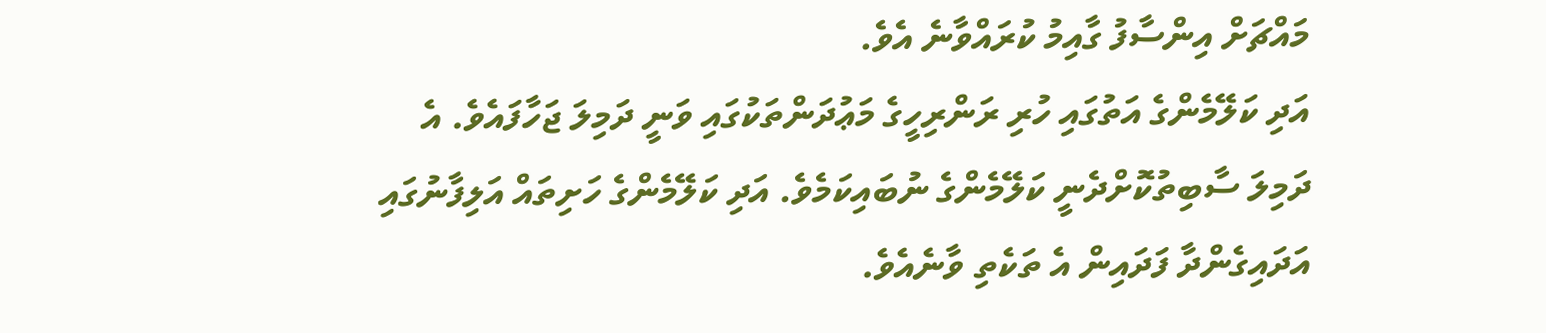މައްޗަށް އިންސާފު ގާއިމު ކުރައްވާނެ އެވެ.
އަދި ކަލޭމެންގެ އަތުގައި ހުރި ރަންރިހީގެ މަޢުދަންތަކުގައި ވަނީ ދަމިލަ ޖަހާފައެވެ. އެ ދަމިލަ ސާބިތުކޮށްދެނީ ކަލޭމެންގެ ނުބައިކަމެވެ. އަދި ކަލޭމެންގެ ހަށިތައް އަލިފާނުގައި އަދައިގެންދާ ފަދައިން އެ ތަކެތި ވާނެއެވެ.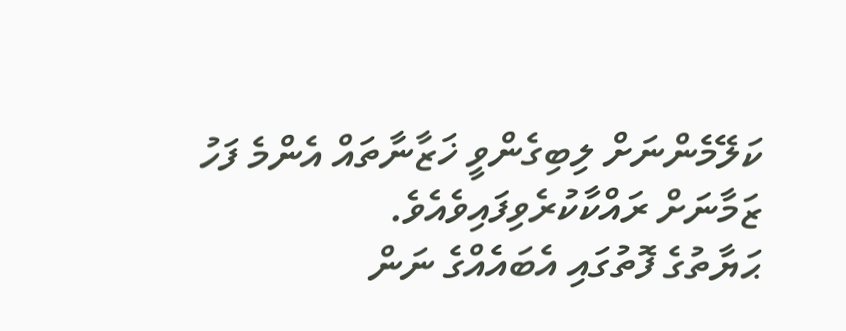ކަލޭމެންނަށް ލިބިގެންވީ ޚަޒާނާތައް އެންމެ ފަހު ޒަމާނަށް ރައްކާކުރެވިފައިވެއެވެ.
ޙަޔާތުގެ ފޮތުގައި އެބައެއްގެ ނަން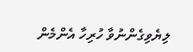ލިޔެވިގެންނުވާ ހުރިހާ އެންމެން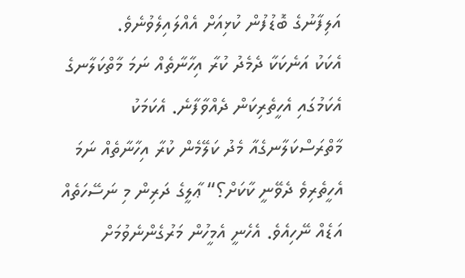އަލިފާނުގެ ބޮޑުފުން ކުޅިއަށް އެއްލައިލެވުނެވެ.
އެކަކު އަނެކަކާ ދެމެދު ކުރާ އިހާނާތެއް ނަމަ މާތްކަލާނގެ އެކަމުގައި އެހީތެރިކަން ދެއްވާފާނެ. އެކަމަކު މާތްރަސްކަލާނގެއާ މެދު ކަލޭމެން ކުރާ އިހާނާތެއް ނަމަ އެހީތެރިވެ ދެވޭނީ ކާކަށް؟“ ޢާލީގެ ދަރިން މި ނަސޭހަތެއް އަޑެއް ނޭހިއެވެ. އެހެނީ އެމީހުން މަރުގެންނެވުމަށް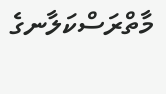މާތްރަސްކަލާނގެ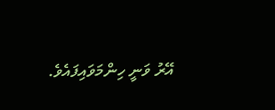އޭރު ވަނީ ހިންމަވައިފައެވެ.